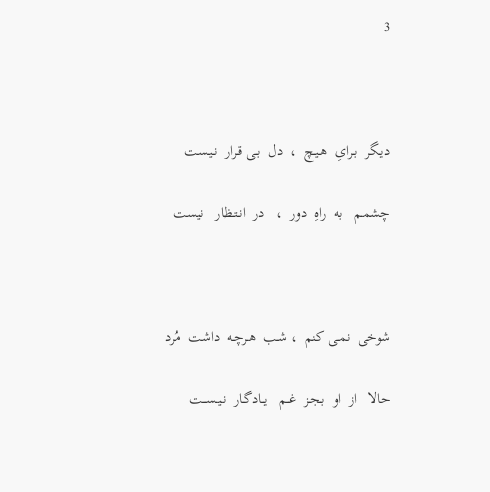3



ديـگر  بـرایِ  هـيـچ  ،  دل  بـی قـرار  نـيـست

چشمـم   به  راهِ  دور  ،   در  انـتـظار   نيست



شوخی  نمـی کنم  ، شـب  هـرچـه  داشت  مُرد

حالا   از  او  بـجـز  غــم   يــادگـار  نـيـســـت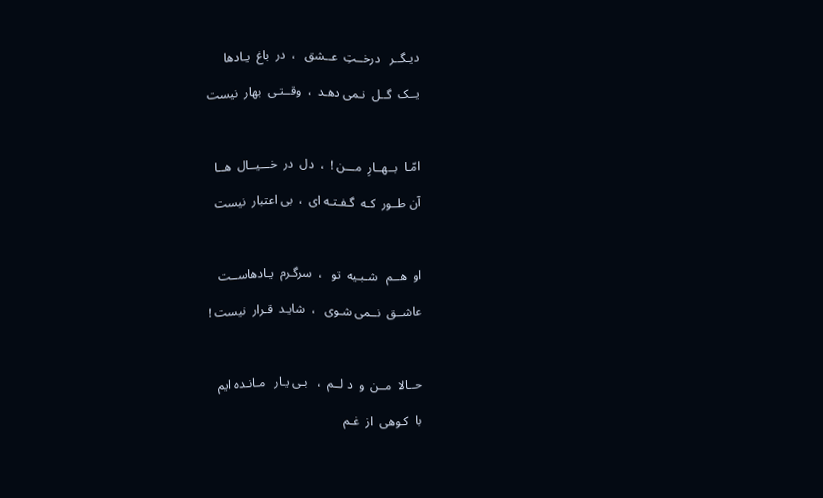ديـگــر   درخــتِ  عــشق   ،  در  باغ  يـادها

يــک  گــل  نـمی دهـد  ،  وقــتـی  بهار  نيست



امّـا  بــهــارِ  مـــن !  ،  دل  در  خـــيــال  هــا

آن طــور  کـه  گـفـتـه ای  ،  بی اعتبار  نيست



او  هــم   شـبـيه  تو   ،  سرگـرم  يـادهاســت

عاشــق  نــمی شـوی   ،  شايـد  قـرار  نيست !



حــالا  مــن  و  د لــم  ،   بـی يـار   مـانـده ايم

با  کـوهی  از  غـم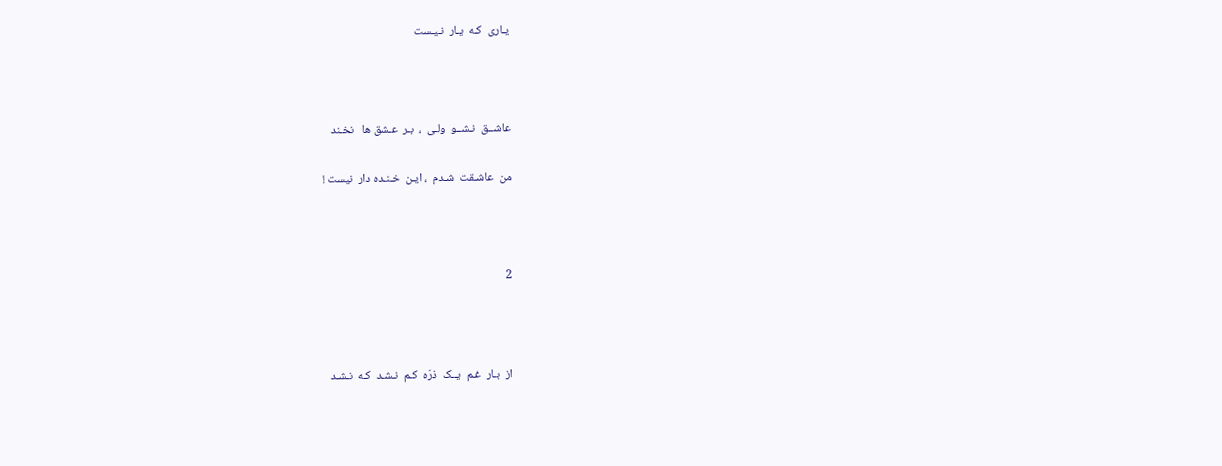يـاری  کـه  يـار  نـيـست



عاشــق  نـشــو  ولـی  ،  بـر  عـشق ها   نخـند

من  عاشـقت  شـدم  ، ايـن  خـنـده دار  نيست !



2



از  بـار  غـم  يــک  ذرّه  کـم  نـشـد  کـه  نـشـد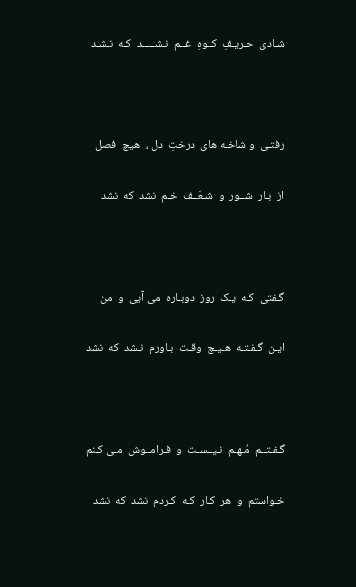شـادی  حـريـفِ  کــوهِ  غــم  نـشـــــد  کـه  نـشـد



رفتـی  و شاخـه های  درختِ  دل ،  هيچ  فصل

از  بـار  شــور  و  شـعَــف  خـم  نشد  که  نشد



گـفتی  کـه  يـک  روز  دوبـاره  می آيی  و  من

ايـن  گـفـتـه  هـيـچ  وقـت  بـاورم  نـشد  که  نشد



گـفـتــم  مُـهـم  نـيــسـت  و  فـرامــوش  مـی کـنم

خـواستم  و  هر  کـار  کـه  کـردم  نشد  که  نشد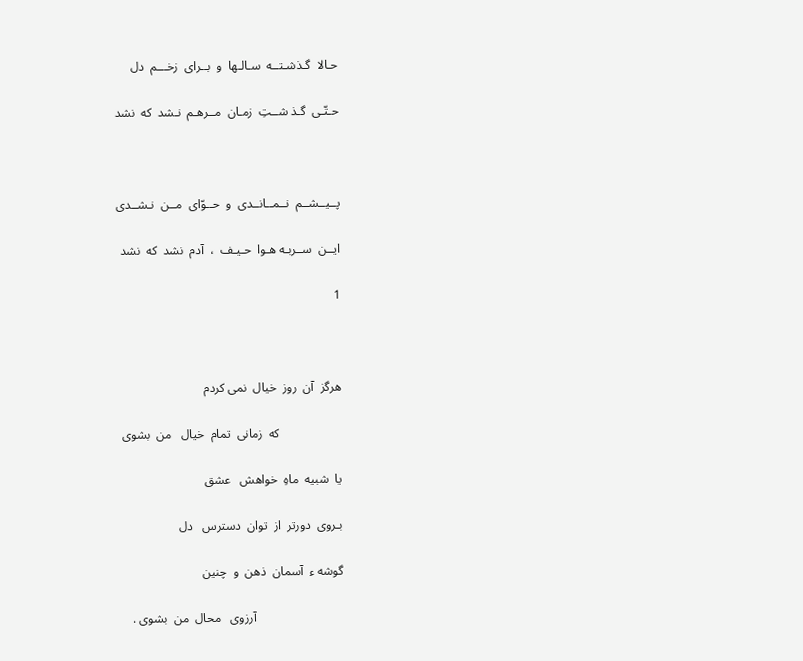حـالا  گـذشـتــه  سـالـها  و  بــرای  زخـــم  دل

حـتّـی  گـذ شــتِ  زمـان  مــرهـم  نـشد  که  نشد



پــيــشــم  نــمــانــدی  و  حــوّای  مــن  نـشــدی

ايــن  ســربـه هـوا  حـيـف  ،  آدم  نشد  که  نشد

1



هرگز  آن  روز  خيال  نمی کردم

                    که  زمانی  تمام  خيال   من  بشوی

يا  شبيه  ماهِ  خواهش   عشق

بـروی  دورتر  از  توان  دسترس   دل

گوشه ء  آسمان  ذهن  و  چنين

                            آرزوی   محال  من  بشوی .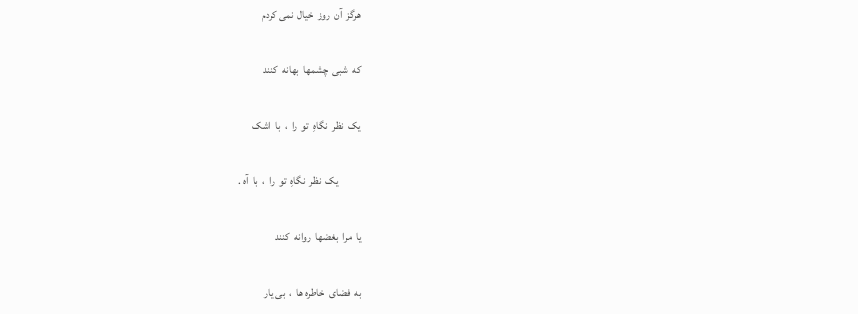هرگز  آن  روز  خيال  نمی کردم

که  شبی  چشمها  بهانه  کنند

يک  نظر  نگاهِ  تو  را  ،  با  اشک

           يک  نظر  نگاهِ  تو  را  ،  با  آه .

يا  مرا  بغضها  روانه  کنند

به  فضای  خاطره ها  ،  بی يار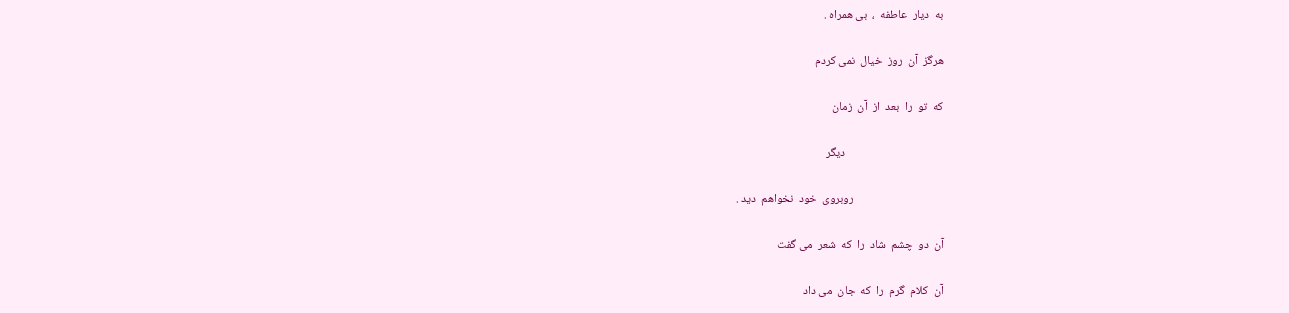به  ديار  عاطفه  ،  بی همراه .

هرگز  آن  روز  خيال  نمی کردم

که  تو  را  بعد  از  آن  زمان

                                     ديگر

                                  روبروی  خود  نخواهم  ديد .

آن  دو  چشم  شاد  را  که  شعر  می گفت

آن  کلام  گرم  را  که  جان  می داد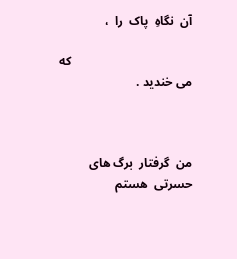آن  نگاهِ  پاک  را  ،

                                       که  می خنديد .



من  گرفتار  برگ های  حسرتی  هستم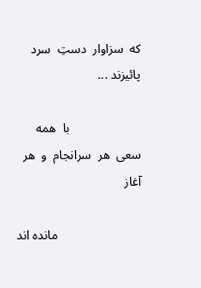که  سزاوار  دستِ  سرد  پائيزند ...

                       با  همه  سعی  هر  سرانجام  و  هر  آغاز

                           مانده اند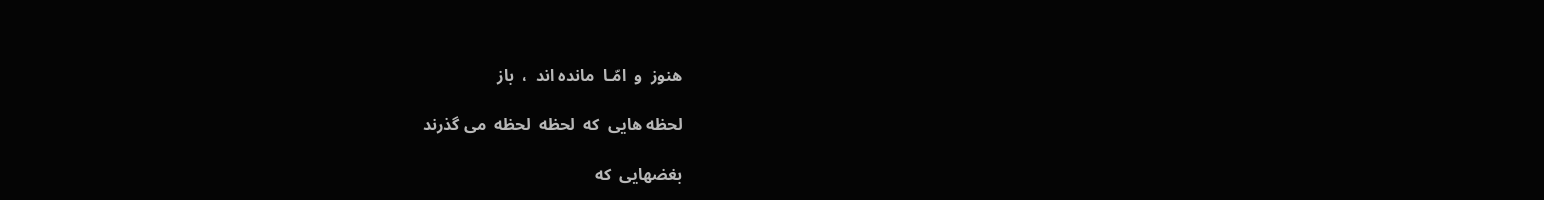هنوز  و  امّـا  مانده اند  ،  باز

لحظه هايی  که  لحظه  لحظه  می گذرند

بغضهايی  که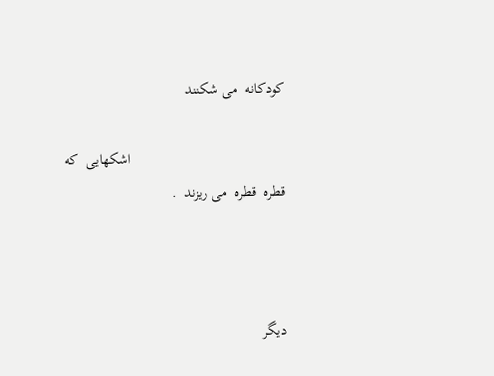کودکانه  می شکنند

                                         اشکهايی  که  قطره  قطره  می ريزند  .



ديگر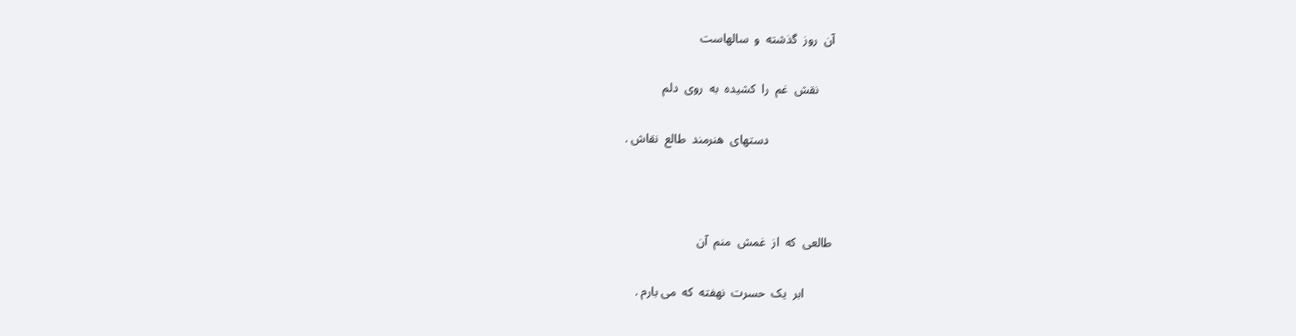آن  روز  گذشته  و  سالهاست

     نقش  غم  را  کشيده  به  روی  دلم

                     دستهای  هنرمند  طالع  نقاش .



طالعی  که  از  غمش  منم  آن

         ابر  يک  حسرت  نهفته  که  می بارم .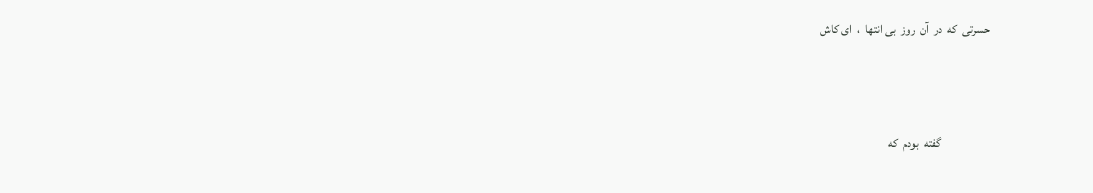حسرتی  که  در  آن  روز  بی انتها  ،  ای کاش



                    گفته  بودم  که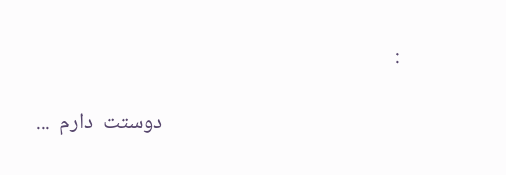:

                                                 دوستت  دارم  ...